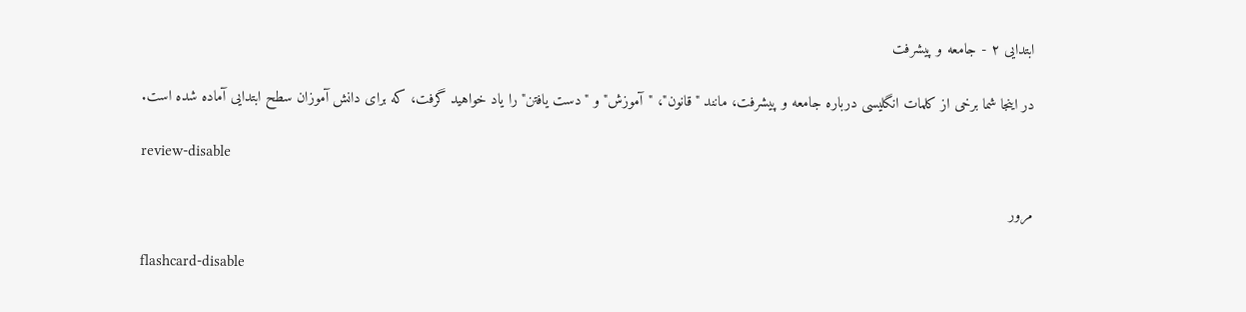ابتدایی ۲ - جامعه و پیشرفت

در اینجا شما برخی از کلمات انگلیسی درباره جامعه و پیشرفت، مانند "قانون"، "آموزش" و "دست یافتن" را یاد خواهید گرفت، که برای دانش آموزان سطح ابتدایی آماده شده است.

review-disable

مرور

flashcard-disable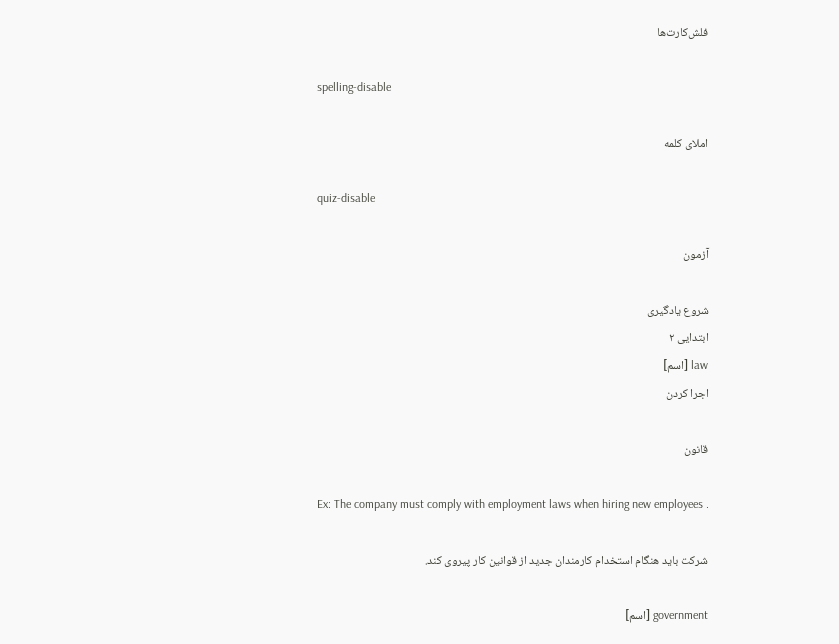فلش‌کارت‌ها

spelling-disable

املای کلمه

quiz-disable

آزمون

شروع یادگیری
ابتدایی ۲
law [اسم]
اجرا کردن

قانون

Ex: The company must comply with employment laws when hiring new employees .

شرکت باید هنگام استخدام کارمندان جدید از قوانین کار پیروی کند.

government [اسم]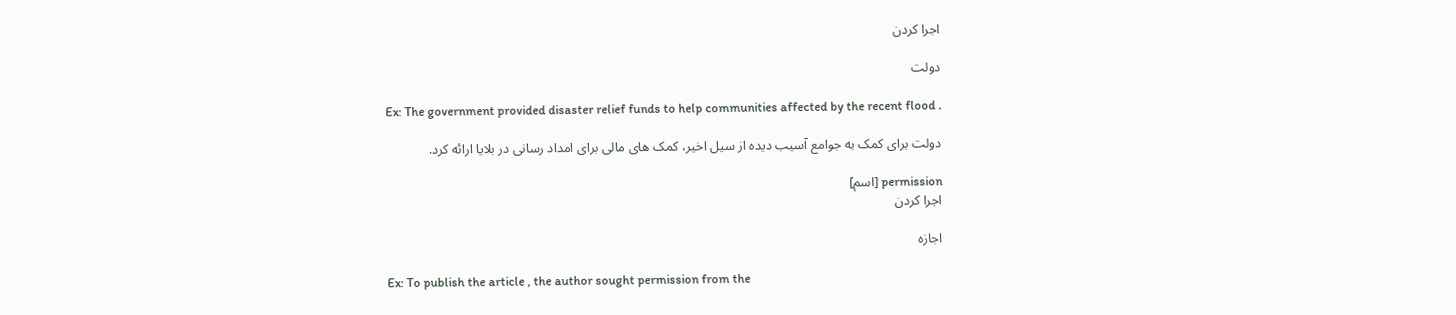اجرا کردن

دولت

Ex: The government provided disaster relief funds to help communities affected by the recent flood .

دولت برای کمک به جوامع آسیب دیده از سیل اخیر، کمک های مالی برای امداد رسانی در بلایا ارائه کرد.

permission [اسم]
اجرا کردن

اجازه

Ex: To publish the article , the author sought permission from the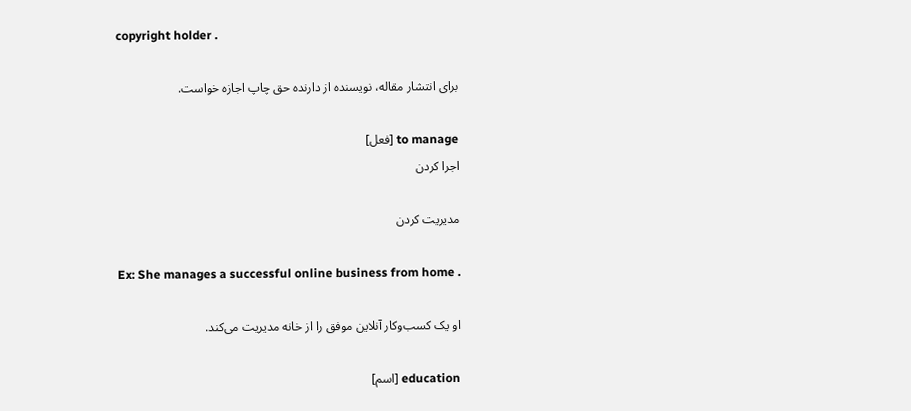copyright holder .

برای انتشار مقاله، نویسنده از دارنده حق چاپ اجازه خواست.

to manage [فعل]
اجرا کردن

مدیریت کردن

Ex: She manages a successful online business from home .

او یک کسب‌وکار آنلاین موفق را از خانه مدیریت می‌کند.

education [اسم]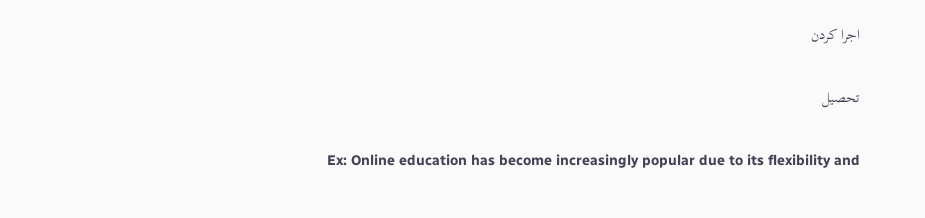اجرا کردن

تحصیل

Ex: Online education has become increasingly popular due to its flexibility and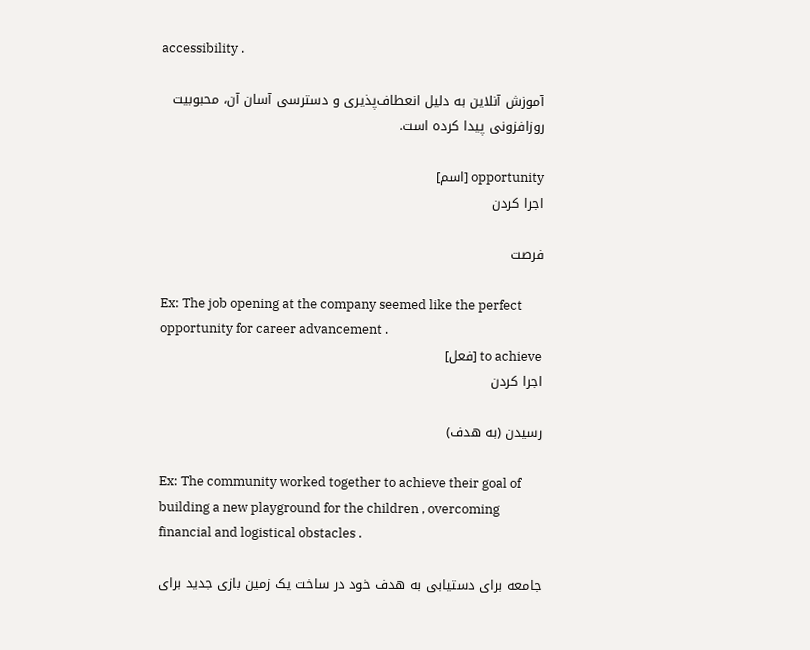accessibility .

آموزش آنلاین به دلیل انعطاف‌پذیری و دسترسی آسان آن، محبوبیت روزافزونی پیدا کرده است.

opportunity [اسم]
اجرا کردن

فرصت

Ex: The job opening at the company seemed like the perfect opportunity for career advancement .
to achieve [فعل]
اجرا کردن

رسیدن (به هدف)

Ex: The community worked together to achieve their goal of building a new playground for the children , overcoming financial and logistical obstacles .

جامعه برای دستیابی به هدف خود در ساخت یک زمین بازی جدید برای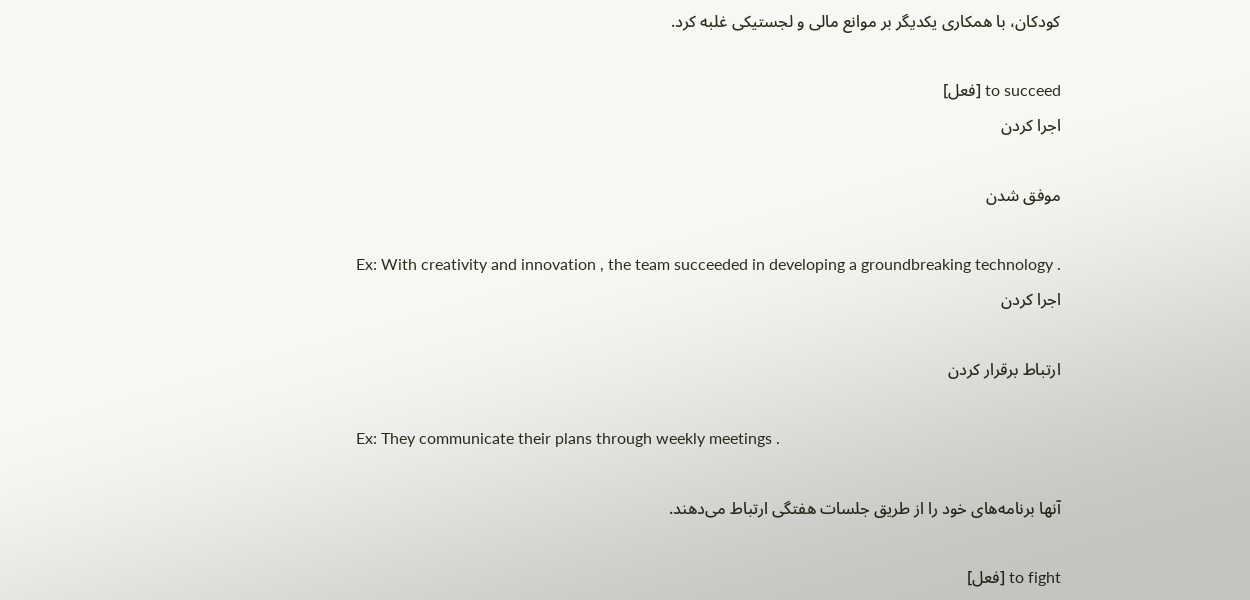کودکان، با همکاری یکدیگر بر موانع مالی و لجستیکی غلبه کرد.

to succeed [فعل]
اجرا کردن

موفق شدن

Ex: With creativity and innovation , the team succeeded in developing a groundbreaking technology .
اجرا کردن

ارتباط برقرار کردن

Ex: They communicate their plans through weekly meetings .

آنها برنامه‌های خود را از طریق جلسات هفتگی ارتباط می‌دهند.

to fight [فعل]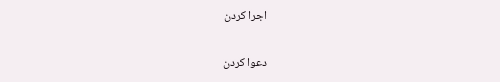اجرا کردن

دعوا کردن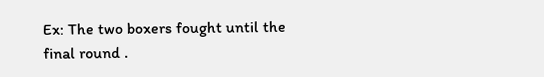Ex: The two boxers fought until the final round .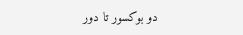دو بوکسور تا دور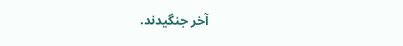آخر جنگیدند.